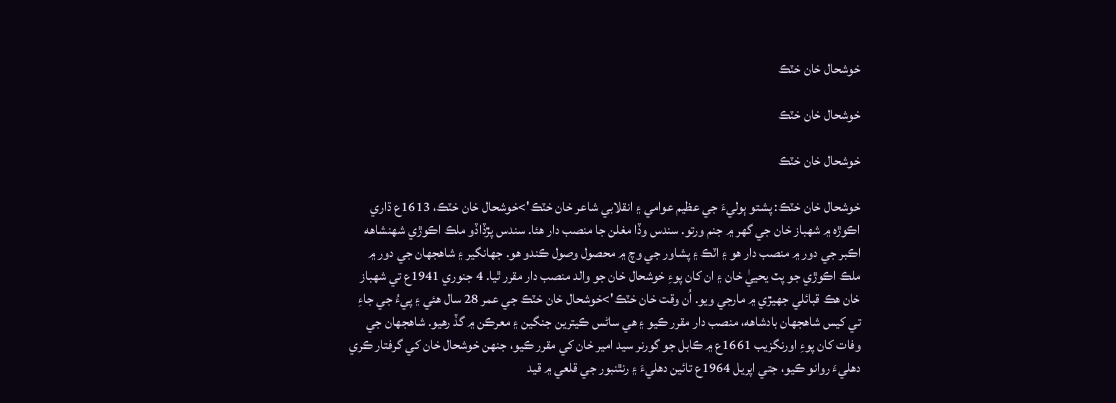خوشحال خان خٽڪ

خوشحال خان خٽڪ

خوشحال خان خٽڪ

خوشحال خان خٽڪ: پشتو ٻوليءَ جي عظيم عوامي ۽ انقلابي شاعر خان خٽڪ'>خوشحال خان خٽڪ، 1613ع ڌاري اڪوڙه ۾ شهباز خان جي گهر ۾ جنم ورتو. سندس وڏا مغلن جا منصب دار هئا. سندس پڙڏاڏو ملڪ اڪوڙي شهنشاهه اڪبر جي دور ۾ منصب دار هو ۽ اٽڪ ۽ پشاور جي وچ ۾ محصول وصول ڪندو هو. جهانگير ۽ شاهجهان جي دور ۾ ملڪ اڪوڙي جو پٽ يحييٰ خان ۽ ان کان پوءِ خوشحال خان جو والد منصب دار مقرر ٿيا. 4 جنوري 1941ع تي شهباز خان هڪ قبائلي جهيڙي ۾ مارجي ويو. اُن وقت خان خٽڪ'>خوشحال خان خٽڪ جي عمر 28 سال هئي ۽ پيءُ جي جاءِ تي کيس شاهجهان بادشاهه، منصب دار مقرر ڪيو ۽ هي ساڻس ڪيترين جنگين ۽ معرڪن ۾ گڏ رهيو. شاهجهان جي وفات کان پوءِ اورنگزيب 1661ع ۾ ڪابل جو گورنر سيد امير خان کي مقرر ڪيو، جنهن خوشحال خان کي گرفتار ڪري دهليءَ روانو ڪيو، جتي اپريل 1964ع تائين دهليءَ ۽ رنٿنبور جي قلعي ۾ قيد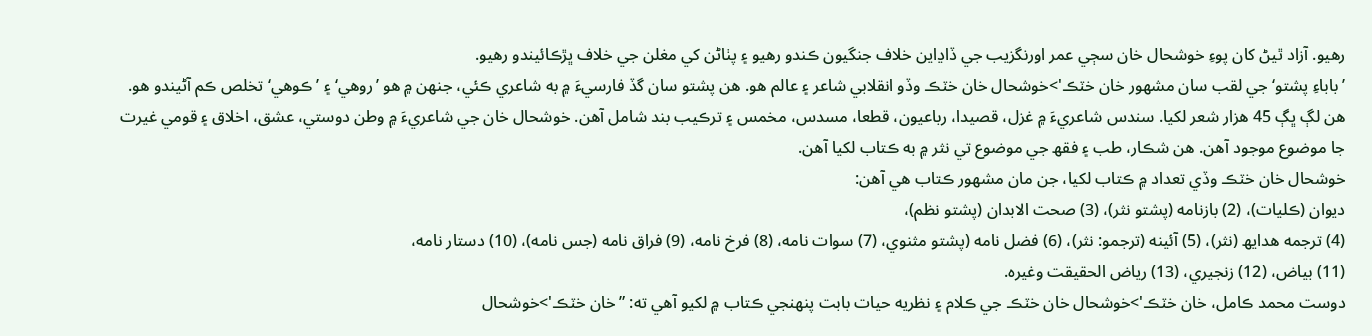رهيو. آزاد ٿيڻ کان پوءِ خوشحال خان سڄي عمر اورنگزيب جي ڏاڍاين خلاف جنگيون ڪندو رهيو ۽ پٺاڻن کي مغلن جي خلاف ڀڙڪائيندو رهيو.
’باباءِ پشتو‘ جي لقب سان مشهور خان خٽڪ'>خوشحال خان خٽڪ وڏو انقلابي شاعر ۽ عالم هو. هن پشتو سان گڏ فارسيءَ ۾ به شاعري ڪئي، جنهن ۾ هو ’روهي‘ ۽ ’ڪوهي‘ تخلص ڪم آڻيندو هو. هن لڳ ڀڳ 45 هزار شعر لکيا. سندس شاعريءَ ۾ غزل، قصيدا، رباعيون، قطعا، مسدس، مخمس ۽ ترڪيب بند شامل آهن. خوشحال خان جي شاعريءَ ۾ وطن دوستي، عشق، اخلاق ۽ قومي غيرت جا موضوع موجود آهن. هن شڪار، طب ۽ فقھ جي موضوع تي نثر ۾ به ڪتاب لکيا آهن.
خوشحال خان خٽڪ وڏي تعداد ۾ ڪتاب لکيا، جن مان مشهور ڪتاب هي آهن:
ديوان (ڪليات)، (2) بازنامه (پشتو نثر)، (3) صحت الابدان (پشتو نظم)،
(4) ترجمه هدايھ (نثر)، (5) آئينه (ترجمو: نثر)، (6) فضل نامه (پشتو مثنوي، (7) سوات نامه، (8) فرخ نامه، (9) فراق نامه (جس نامه)، (10) دستار نامه،
(11) بياض، (12) زنجيري، (13) رياض الحقيقت وغيره.
دوست محمد ڪامل، خان خٽڪ'>خوشحال خان خٽڪ جي ڪلام ۽ نظريه حيات بابت پنهنجي ڪتاب ۾ لکيو آهي ته: ”خان خٽڪ'>خوشحال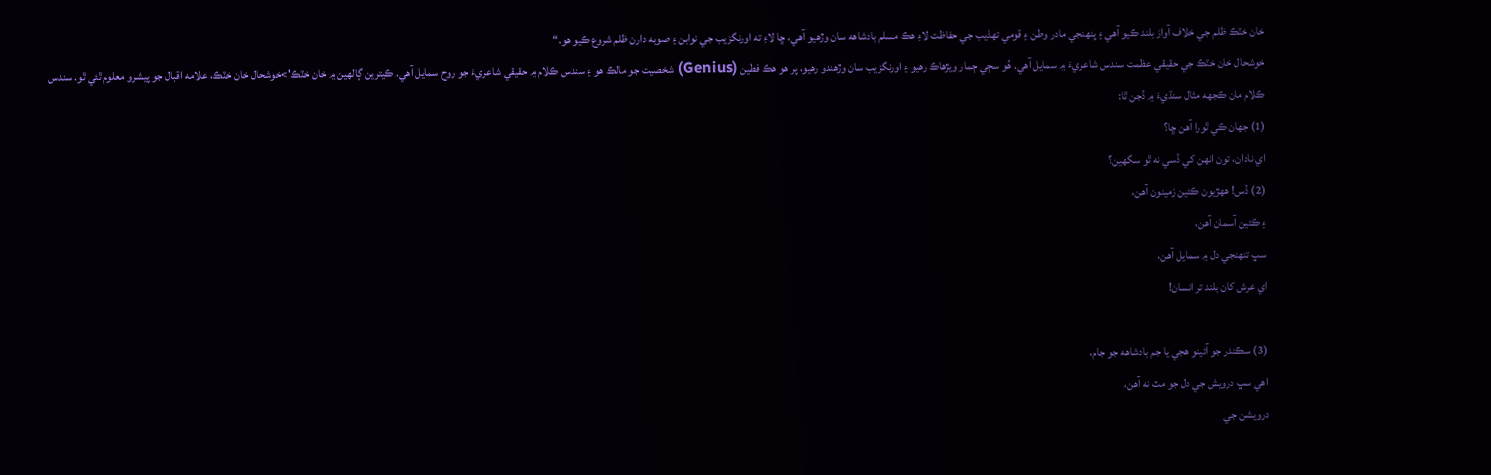خان خٽڪ ظلم جي خلاف آواز بلند ڪيو آهي ۽ پنهنجي مادر وطن ۽ قومي تهذيب جي حفاظت لاءِ هڪ مسلم بادشاهه سان وڙهيو آهي، ڇا لاءِ ته اورنگزيب جي نوابن ۽ صوبه دارن ظلم شروع ڪيو هو.“
خوشحال خان خٽڪ جي حقيقي عظمت سندس شاعريءَ ۾ سمايل آهي. هُو سڄي ڄمار ويڙهاڪ رهيو ۽ اورنگزيب سان وڙهندو رهيو، پر هو هڪ فطين (Genius) شخصيت جو مالڪ هو ۽ سندس ڪلام ۾ حقيقي شاعريءَ جو روح سمايل آهي. ڪيترين ڳالهين ۾ خان خٽڪ'>خوشحال خان خٽڪ، علامه اقبال جو پيشرو معلوم ٿئي ٿو. سندس ڪلام مان ڪجهه مثال سنڌيءَ ۾ ڏجن ٿا:
(1) جهان ڪي ٿورا آهن ڇا؟
اي نادان، تون انهن کي ڏسي نه ٿو سگهين؟
(2) ڏس! ههڙيون ڪئين زمينون آهن،
۽ ڪئين آسمان آهن،
سڀ تنهنجي دل ۾ سمايل آهن،
اي عرش کان بلند تر انسان!

(3) سڪندر جو آئينو هجي يا جم بادشاهه جو جام،
اهي سڀ درويش جي دل جو مٽ نه آهن،
درويشن جي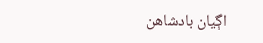اڳيان بادشاهن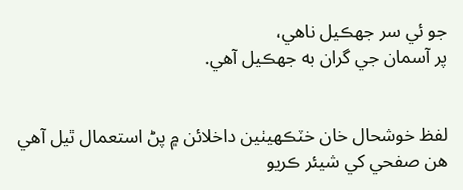جو ئي سر جهڪيل ناهي،
پر آسمان جي گران به جهڪيل آهي.


لفظ خوشحال خان خٽڪھيٺين داخلائن ۾ پڻ استعمال ٿيل آھي
هن صفحي کي شيئر ڪريو